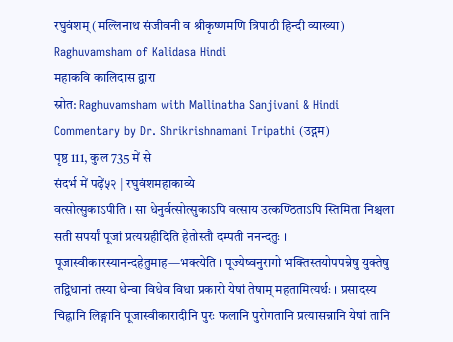रघुवंशम् (मल्लिनाथ संजीवनी व श्रीकृष्णमणि त्रिपाठी हिन्दी व्याख्या)
Raghuvamsham of Kalidasa Hindi
महाकवि कालिदास द्वारा
स्रोत: Raghuvamsham with Mallinatha Sanjivani & Hindi Commentary by Dr. Shrikrishnamani Tripathi (उद्गम)
पृष्ठ 111, कुल 735 में से
संदर्भ में पढ़ें५२ | रघुवंशमहाकाव्ये
वत्सोत्सुकाऽपीति । सा धेनुर्वत्सोत्सुकाऽपि वत्साय उत्कण्ठिताऽपि स्तिमिता निश्चला सती सपर्यां पूजां प्रत्यग्रहीदिति हेतोस्तौ दम्पती ननन्दतुः । पूजास्वीकारस्यानन्दहेतुमाह—भक्त्येति । पूज्येष्वनुरागो भक्तिस्तयोपपन्नेषु युक्तेषु तद्विधानां तस्या धेन्वा विधेव विधा प्रकारो येषां तेषाम् महतामित्यर्थः । प्रसादस्य चिह्नानि लिङ्गानि पूजास्वीकारादीनि पुरः फलानि पुरोगतानि प्रत्यासन्नानि येषां तानि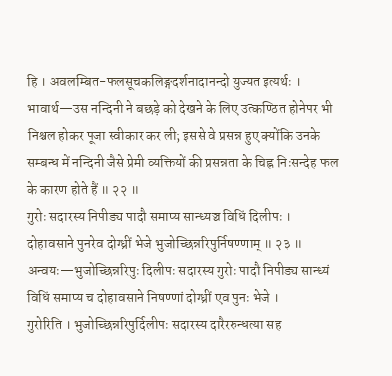हि । अवलम्बित-फलसूचकलिङ्गदर्शनादानन्दो युज्यत इत्यर्थः ।
भावार्थ—उस नन्दिनी ने बछड़े को देखने के लिए उत्कण्ठित होनेपर भी निश्चल होकर पूजा स्वीकार कर ली; इससे वे प्रसन्न हुए क्योंकि उनके सम्बन्ध में नन्दिनी जैसे प्रेमी व्यक्तियों की प्रसन्नता के चिह्न निःसन्देह फल के कारण होते हैं ॥ २२ ॥
गुरोः सदारस्य निपीड्य पादौ समाप्य सान्ध्यञ्च विधिं दिलीपः ।
दोहावसाने पुनरेव दोग्ध्रीं भेजे भुजोच्छिन्नरिपुर्निषण्णाम् ॥ २३ ॥
अन्वयः—भुजोच्छिन्नरिपुः दिलीपः सदारस्य गुरोः पादौ निपीड्य सान्ध्यं विधिं समाप्य च दोहावसाने निषण्णां दोग्ध्रीं एव पुनः भेजे ।
गुरोरिति । भुजोच्छिन्नरिपुर्दिलीपः सदारस्य दारैररुन्धत्या सह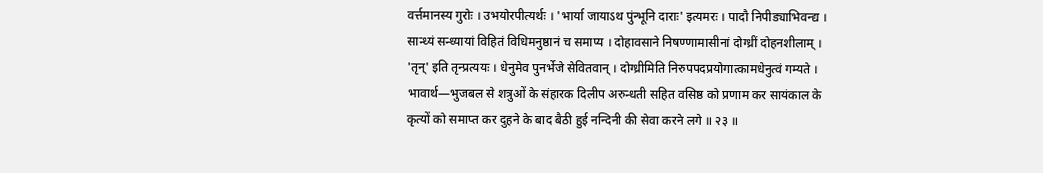वर्त्तमानस्य गुरोः । उभयोरपीत्यर्थः । 'भार्या जायाऽथ पुंन्भूनि दाराः' इत्यमरः । पादौ निपीड्याभिवन्द्य । सान्ध्यं सन्ध्यायां विहितं विधिमनुष्ठानं च समाप्य । दोहावसाने निषण्णामासीनां दोग्ध्रीं दोहनशीलाम् । 'तृन्' इति तृन्प्रत्ययः । धेनुमेव पुनर्भेजे सेवितवान् । दोग्ध्रीमिति निरुपपदप्रयोगात्कामधेनुत्वं गम्यते ।
भावार्थ—भुजबल से शत्रुओं के संहारक दिलीप अरुन्धती सहित वसिष्ठ को प्रणाम कर सायंकाल के कृत्यों को समाप्त कर दुहने के बाद बैठी हुई नन्दिनी की सेवा करने लगे ॥ २३ ॥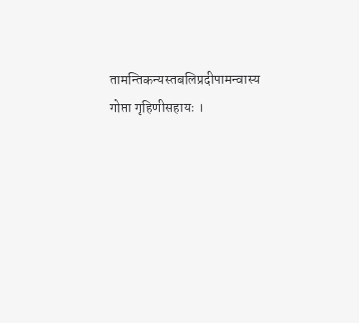तामन्तिकन्यस्तबलिप्रदीपामन्वास्य गोप्ता गृहिणीसहायः ।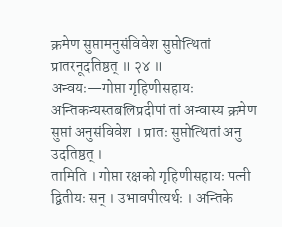क्रमेण सुप्तामनुसंविवेश सुप्तोत्थितां प्रातरनूदतिष्ठत् ॥ २४ ॥
अन्वयः—गोप्ता गृहिणीसहायः अन्तिकन्यस्तबलिप्रदीपां तां अन्वास्य क्रमेण सुप्तां अनुसंविवेश । प्रातः सुप्तोत्थितां अनु उदतिष्ठत् ।
तामिति । गोप्ता रक्षको गृहिणीसहायः पत्नी द्वितीयः सन् । उभावपीत्यर्थः । अन्तिके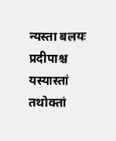न्यस्ता बलयः प्रदीपाश्च यस्यास्तां तथोक्तां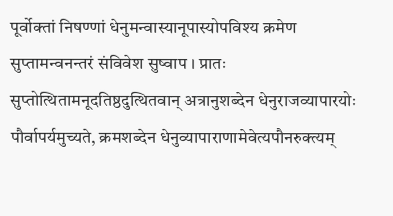पूर्वोक्तां निषण्णां धेनुमन्वास्यानूपास्योपविश्य क्रमेण सुप्तामन्वनन्तरं संविवेश सुष्वाप । प्रातः सुप्तोत्थितामनूदतिष्ठदुत्थितवान् अत्रानुशब्देन धेनुराजव्यापारयोः पौर्वापर्यमुच्यते, क्रमशब्देन धेनुव्यापाराणामेवेत्यपौनरुक्त्यम्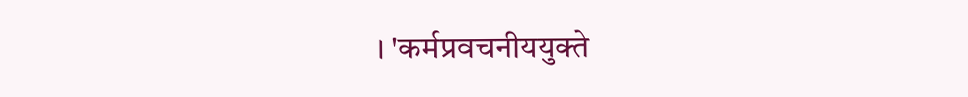। 'कर्मप्रवचनीययुक्ते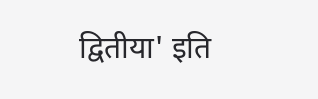द्वितीया' इति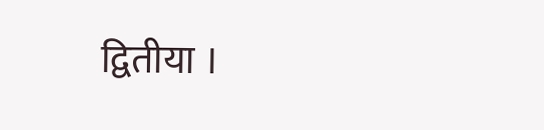द्वितीया ।